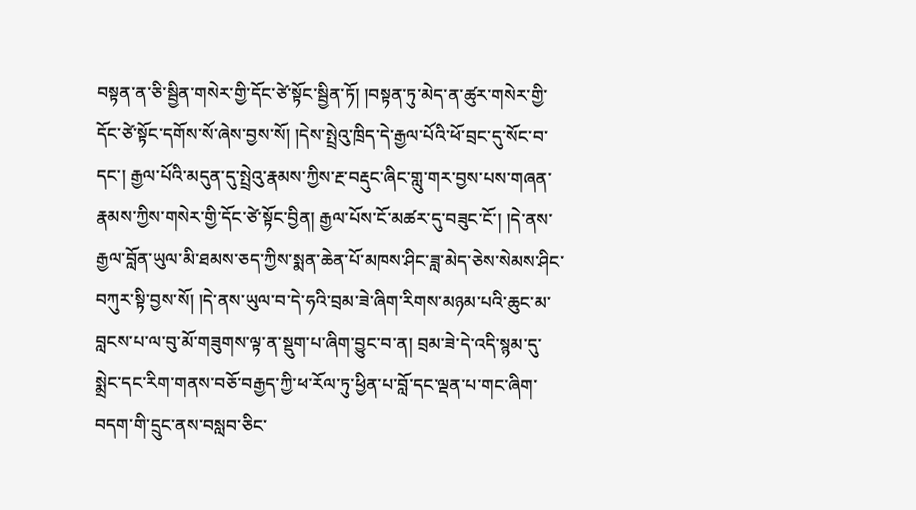བསྟན་ན་ཅི་སྦྱིན་གསེར་གྱི་དོང་ཙེ་སྟོང་སྦྱིན་ཏོ། །བསྟན་ཏུ་མེད་ན་ཚུར་གསེར་གྱི་དོང་ཙེ་སྟོང་དགོས་སོ་ཞེས་བྱས་སོ། །དེས་སྤྲེའུ་ཁྲིད་དེ་རྒྱལ་པོའི་ཕོ་བྲང་དུ་སོང་བ་དང་། རྒྱལ་པོའི་མདུན་དུ་སྤྲེའུ་རྣམས་ཀྱིས་རྔ་བརྡུང་ཞིང་གླུ་གར་བྱས་པས་གཞན་རྣམས་ཀྱིས་གསེར་གྱི་དོང་ཙེ་སྟོང་བྱིན། རྒྱལ་པོས་ངོ་མཚར་དུ་བཟུང་ངོ་། །དེ་ནས་རྒྱལ་བློན་ཡུལ་མི་ཐམས་ཅད་ཀྱིས་སྨན་ཆེན་པོ་མཁས་ཤིང་ཟླ་མེད་ཅེས་སེམས་ཤིང་བཀུར་སྟི་བྱས་སོ། །དེ་ནས་ཡུལ་བ་དེ་ཧའི་བྲམ་ཟེ་ཞིག་རིགས་མཉམ་པའི་ཆུང་མ་བླངས་པ་ལ་བུ་མོ་གཟུགས་ལྟ་ན་སྡུག་པ་ཞིག་བྱུང་བ་ན། བྲམ་ཟེ་དེ་འདི་སྙམ་དུ་སྨྲེང་དང་རིག་གནས་བཅོ་བརྒྱད་ཀྱི་ཕ་རོལ་ཏུ་ཕྱིན་པ་བློ་དང་ལྡན་པ་གང་ཞིག་བདག་གི་དྲུང་ནས་བསླབ་ཅིང་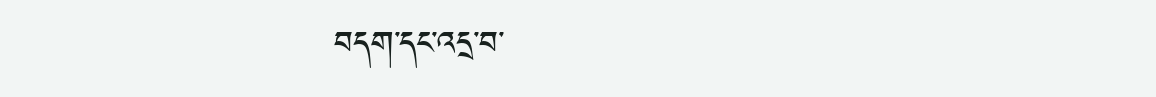བདག་དང་འདྲ་བ་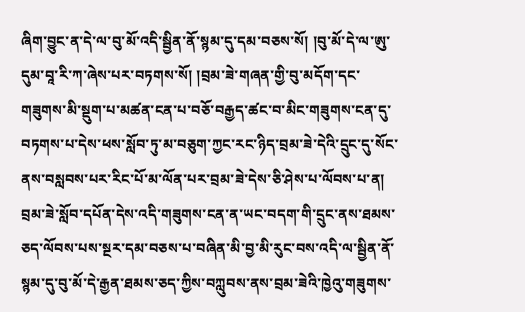ཞིག་བྱུང་ན་དེ་ལ་བུ་མོ་འདི་སྦྱིན་ནོ་སྙམ་དུ་དམ་བཅས་སོ། །བུ་མོ་དེ་ལ་ཨུ་དུམ་བཱ་རི་ཀ་ཞེས་པར་བཏགས་སོ། །བྲམ་ཟེ་གཞན་གྱི་བུ་མདོག་དང་གཟུགས་མི་སྡུག་པ་མཚན་ངན་པ་བཅོ་བརྒྱད་ཚང་བ་མིང་གཟུགས་ངན་དུ་བཏགས་པ་དེས་ཕས་སློབ་ཏུ་མ་བཅུག་ཀྱང་རང་ཉིད་བྲམ་ཟེ་དེའི་དྲུང་དུ་སོང་ནས་བསླབས་པར་རིང་པོ་མ་ལོན་པར་བྲམ་ཟེ་དེས་ཅི་ཤེས་པ་ལོབས་པ་ན། བྲམ་ཟེ་སློབ་དཔོན་དེས་འདི་གཟུགས་ངན་ན་ཡང་བདག་གི་དྲུང་ནས་ཐམས་ཅད་ལོབས་པས་སྔར་དམ་བཅས་པ་བཞིན་མི་བྱ་མི་རུང་བས་འདི་ལ་སྦྱིན་ནོ་སྙམ་དུ་བུ་མོ་དེ་རྒྱན་ཐམས་ཅད་ཀྱིས་བཀླུབས་ནས་བྲམ་ཟེའི་ཁྱེའུ་གཟུགས་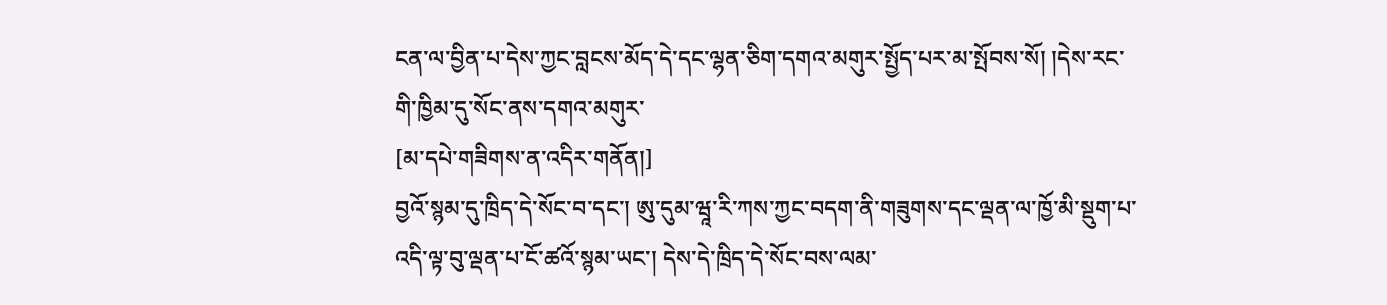ངན་ལ་བྱིན་པ་དེས་ཀྱང་བླངས་མོད་དེ་དང་ལྷན་ཅིག་དགའ་མགུར་སྤྱོད་པར་མ་སྤོབས་སོ། །དེས་རང་གི་ཁྱིམ་དུ་སོང་ནས་དགའ་མགུར་
[མ་དཔེ་གཟིགས་ན་འདིར་གནོན།]
བྱའོ་སྙམ་དུ་ཁྲིད་དེ་སོང་བ་དང་། ཨུ་དུམ་ཝཱ་རི་ཀས་ཀྱང་བདག་ནི་གཟུགས་དང་ལྡན་ལ་ཁྱོ་མི་སྡུག་པ་འདི་ལྟ་བུ་ལྡན་པ་ངོ་ཚའོ་སྙམ་ཡང་། དེས་དེ་ཁྲིད་དེ་སོང་བས་ལམ་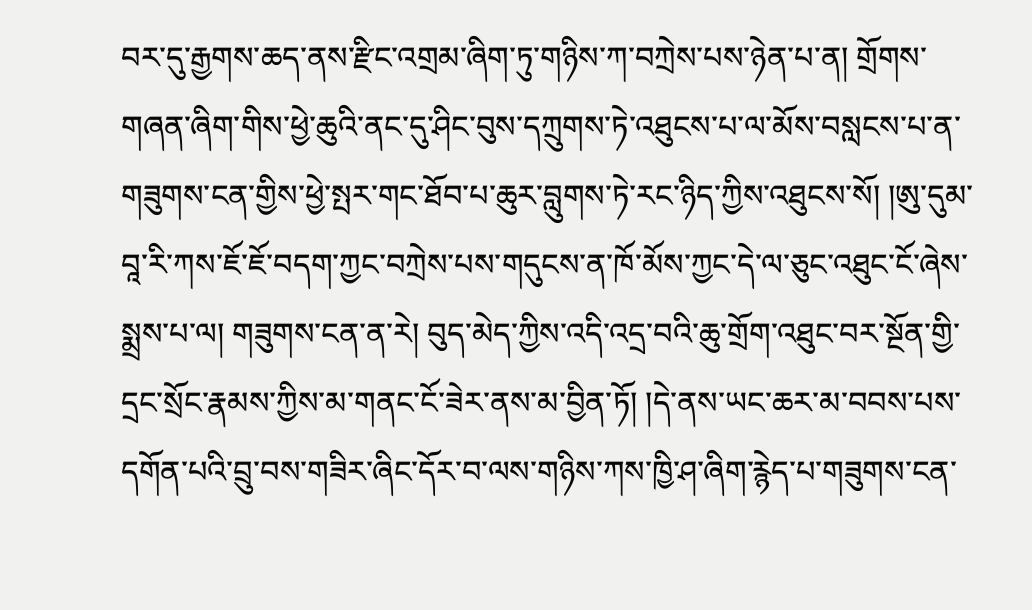བར་དུ་རྒྱགས་ཆད་ནས་རྫིང་འགྲམ་ཞིག་ཏུ་གཉིས་ཀ་བཀྲེས་པས་ཉེན་པ་ན། གྲོགས་གཞན་ཞིག་གིས་ཕྱེ་ཆུའི་ནང་དུ་ཤིང་བུས་དཀྲུགས་ཏེ་འཐུངས་པ་ལ་མོས་བསླངས་པ་ན་གཟུགས་ངན་གྱིས་ཕྱེ་སྤར་གང་ཐོབ་པ་ཆུར་བླུགས་ཏེ་རང་ཉིད་ཀྱིས་འཐུངས་སོ། །ཨུ་དུམ་བཱ་རི་ཀས་ཇོ་ཇོ་བདག་ཀྱང་བཀྲེས་པས་གདུངས་ན་ཁོ་མོས་ཀྱང་དེ་ལ་ཅུང་འཐུང་ངོ་ཞེས་སྨྲས་པ་ལ། གཟུགས་ངན་ན་རེ། བུད་མེད་ཀྱིས་འདི་འདྲ་བའི་ཆུ་གྲོག་འཐུང་བར་སྔོན་གྱི་དྲང་སྲོང་རྣམས་ཀྱིས་མ་གནང་ངོ་ཟེར་ནས་མ་བྱིན་ཏོ། །དེ་ནས་ཡང་ཆར་མ་བབས་པས་དགོན་པའི་བྲུ་བས་གཟིར་ཞིང་དོར་བ་ལས་གཉིས་ཀས་ཁྱི་ཤ་ཞིག་རྙེད་པ་གཟུགས་ངན་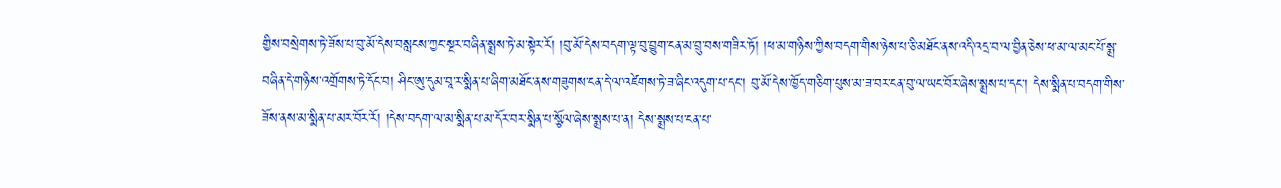གྱིས་བསྲེགས་ཏེ་ཟོས་པ་བུ་མོ་དེས་བསླངས་ཀྱང་སྔར་བཞིན་སྨྲས་ཏེ་མ་སྟེར་རོ། །བུ་མོ་དེས་བདག་ལྟ་བུ་བྱུག་ངན་མ་བྲུ་བས་གཟིར་ཏོ། །ཕ་མ་གཉིས་ཀྱིས་བདག་གིས་ཉེས་པ་ཅི་མཐོང་ནས་འདི་འདྲ་བ་ལ་བྱིན་ཅེས་ཕ་མ་ལ་མང་པོ་སྨྲ་བཞིན་དེ་གཉིས་འགྲོགས་ཏེ་དོང་བ། ཤིང་ཨུ་དུམ་བཱ་ར་སྨིན་པ་ཞིག་མཐོང་ནས་གཟུགས་ངན་དེ་ལ་འཛེགས་ཏེ་ཟ་ཞིང་འདུག་པ་དང་། བུ་མོ་དེས་ཁྱོད་གཅིག་པུས་མ་ཟ་བར་ངན་བུ་ལ་ཡང་བོར་ཞེས་སྨྲས་པ་དང་། དེས་སྨིན་པ་བདག་གིས་ཟོས་ནས་མ་སྨིན་པ་མར་བོར་རོ། །དེས་བདག་ལ་མ་སྨིན་པ་མ་དོར་བར་སྨིན་པ་སྩོལ་ཞེས་སྨྲས་པ་ན། དེས་སྨྲས་པ་ངན་པ་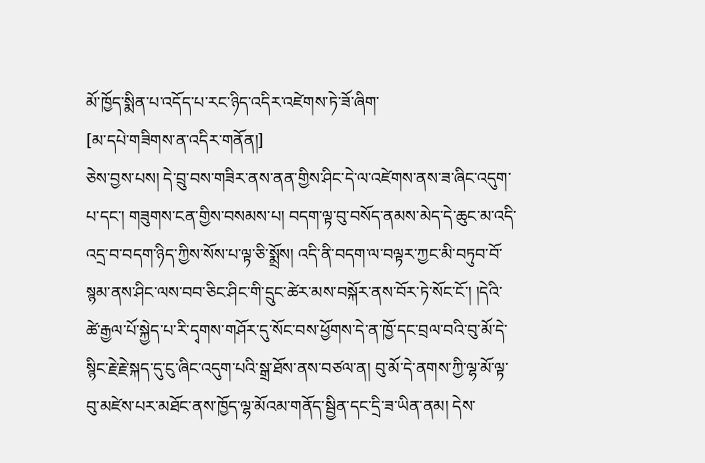མོ་ཁྱོད་སྨིན་པ་འདོད་པ་རང་ཉིད་འདིར་འཛེགས་ཏེ་ཟོ་ཞིག་
[མ་དཔེ་གཟིགས་ན་འདིར་གནོན།]
ཅེས་བྱས་པས། དེ་བྲུ་བས་གཟིར་ནས་ནན་གྱིས་ཤིང་དེ་ལ་འཛེགས་ནས་ཟ་ཞིང་འདུག་པ་དང་། གཟུགས་ངན་གྱིས་བསམས་པ། བདག་ལྟ་བུ་བསོད་ནམས་མེད་དེ་ཆུང་མ་འདི་འདྲ་བ་བདག་ཉིད་ཀྱིས་སོས་པ་ལྟ་ཅི་སྨྲོས། འདི་ནི་བདག་ལ་བལྟར་ཀྱང་མི་བཏུབ་བོ་སྙམ་ནས་ཤིང་ལས་བབ་ཅིང་ཤིང་གི་དྲུང་ཚེར་མས་བསྐོར་ནས་བོར་ཏེ་སོང་ངོ་། །དེའི་ཚེ་རྒྱལ་པོ་སྐྱེད་པ་རི་དྭགས་གཤོར་དུ་སོང་བས་ཕྱོགས་དེ་ན་ཁྱོ་དང་བྲལ་བའི་བུ་མོ་དེ་སྙིང་རྗེ་རྗེ་སྐད་དུ་ངུ་ཞིང་འདུག་པའི་སྒྲ་ཐོས་ནས་བཙལ་ན། བུ་མོ་དེ་ནགས་ཀྱི་ལྷ་མོ་ལྟ་བུ་མཛེས་པར་མཐོང་ནས་ཁྱོད་ལྷ་མོའམ་གནོད་སྦྱིན་དང་དྲི་ཟ་ཡིན་ནམ། དེས་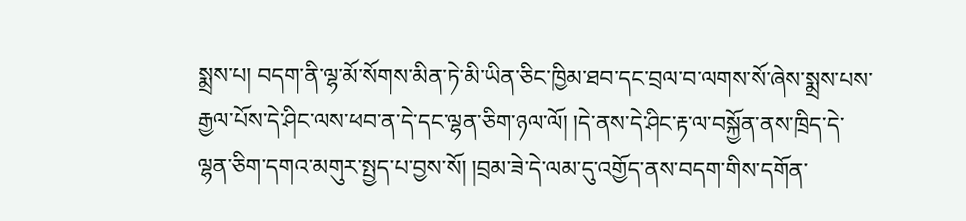སྨྲས་པ། བདག་ནི་ལྷ་མོ་སོགས་མིན་ཏེ་མི་ཡིན་ཅིང་ཁྱིམ་ཐབ་དང་བྲལ་བ་ལགས་སོ་ཞེས་སྨྲས་པས་རྒྱལ་པོས་དེ་ཤིང་ལས་ཕབ་ན་དེ་དང་ལྷན་ཅིག་ཉལ་ལོ། །དེ་ནས་དེ་ཤིང་རྟ་ལ་བསྐྱོན་ནས་ཁྲིད་དེ་ལྷན་ཅིག་དགའ་མགུར་སྤྱད་པ་བྱས་སོ། །བྲམ་ཟེ་དེ་ལམ་དུ་འགྱོད་ནས་བདག་གིས་དགོན་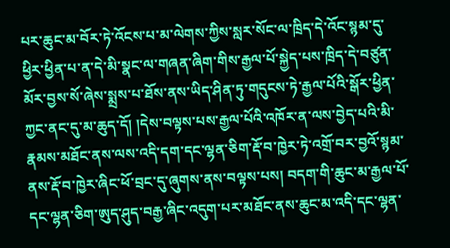པར་ཆུང་མ་བོར་ཏེ་འོངས་པ་མ་ལེགས་ཀྱིས་སླར་སོང་ལ་ཁྲིད་དེ་འོང་སྙམ་དུ་ཕྱིར་ཕྱིན་པ་ན་དེ་མི་སྣང་ལ་གཞན་ཞིག་གིས་རྒྱལ་པོ་སྐྱེད་པས་ཁྲིད་དེ་བཙུན་མོར་བྱས་སོ་ཞེས་སྨྲས་པ་ཐོས་ནས་ཡིད་ཤིན་ཏུ་གདུངས་ཏེ་རྒྱལ་པོའི་སྒོར་ཕྱིན་ཀྱང་ནང་དུ་མ་ཆུད་དོ། །དེས་བལྟས་པས་རྒྱལ་པོའི་འཁོར་ན་ལས་བྱེད་པའི་མི་རྣམས་མཐོང་ནས་ལས་འདི་དག་དང་ལྷན་ཅིག་རྡོ་བ་ཁྱེར་ཏེ་འགྲོ་བར་བྱའོ་སྙམ་ནས་རྡོ་བ་ཁྱེར་ཞིང་ཕོ་བྲང་དུ་ཞུགས་ནས་བལྟས་པས། བདག་གི་ཆུང་མ་རྒྱལ་པོ་དང་ལྷན་ཅིག་ཨུད་ཤུད་བརྒྱ་ཞིང་འདུག་པར་མཐོང་ནས་ཆུང་མ་འདི་དང་ལྷན་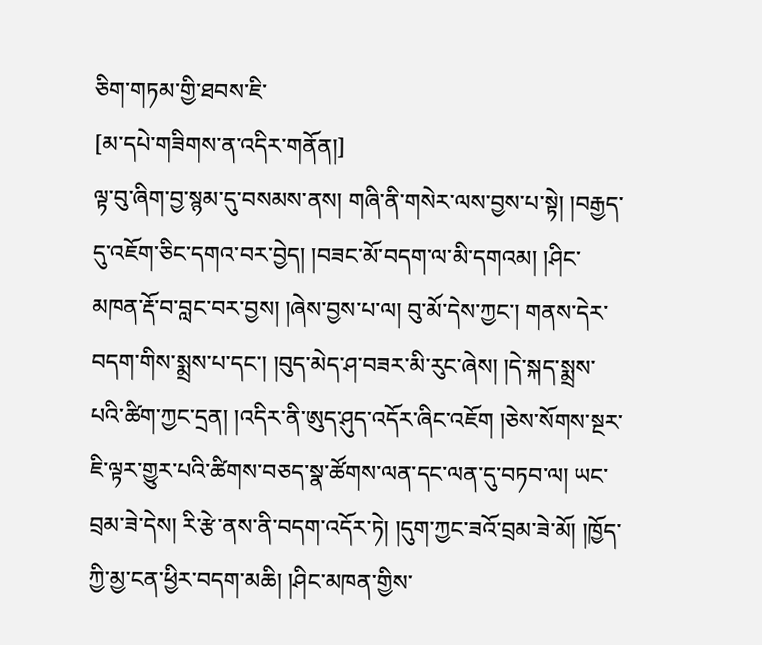ཅིག་གཏམ་གྱི་ཐབས་ཇི་
[མ་དཔེ་གཟིགས་ན་འདིར་གནོན།]
ལྟ་བུ་ཞིག་བྱ་སྙམ་དུ་བསམས་ནས། གཞི་ནི་གསེར་ལས་བྱས་པ་སྟེ། །བརྒྱད་དུ་འཇོག་ཅིང་དགའ་བར་བྱེད། །བཟང་མོ་བདག་ལ་མི་དགའམ། །ཤིང་མཁན་རྡོ་བ་བླང་བར་བྱས། །ཞེས་བྱས་པ་ལ། བུ་མོ་དེས་ཀྱང་། གནས་དེར་བདག་གིས་སྨྲས་པ་དང་། །བུད་མེད་ཤ་བཟར་མི་རུང་ཞེས། །དེ་སྐད་སྨྲས་པའི་ཚིག་ཀྱང་དྲན། །འདིར་ནི་ཨུད་ཤུད་འདོར་ཞིང་འཇོག །ཅེས་སོགས་སྔར་ཇི་ལྟར་གྱུར་པའི་ཚིགས་བཅད་སྣ་ཚོགས་ལན་དང་ལན་དུ་བཏབ་ལ། ཡང་བྲམ་ཟེ་དེས། རི་རྩེ་ནས་ནི་བདག་འདོར་ཏེ། །དུག་ཀྱང་ཟའོ་བྲམ་ཟེ་མོ། །ཁྱོད་ཀྱི་མྱ་ངན་ཕྱིར་བདག་མཆི། །ཤིང་མཁན་གྱིས་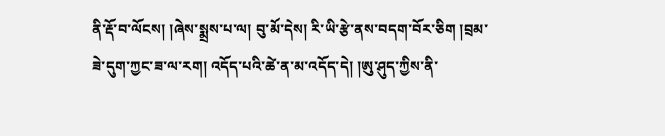ནི་རྡོ་བ་ལོངས། །ཞེས་སྨྲས་པ་ལ། བུ་མོ་དེས། རི་ཡི་རྩེ་ནས་བདག་བོར་ཅིག །བྲམ་ཟེ་དུག་ཀྱང་ཟ་ལ་རག། འདོད་པའི་ཚེ་ན་མ་འདོད་དེ། །ཨུ་ཤུད་ཀྱིས་ནི་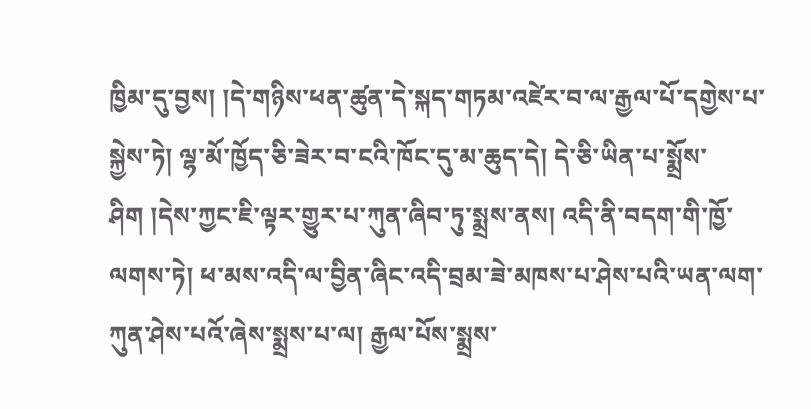ཁྱིམ་དུ་བྱས། །དེ་གཉིས་ཕན་ཚུན་དེ་སྐད་གཏམ་འཛེར་བ་ལ་རྒྱལ་པོ་དགྱེས་པ་སྐྱེས་ཏེ། ལྷ་མོ་ཁྱོད་ཅི་ཟེར་བ་ངའི་ཁོང་དུ་མ་ཆུད་དེ། དེ་ཅི་ཡིན་པ་སྨྲོས་ཤིག །དེས་ཀྱང་ཇི་ལྟར་གྱུར་པ་ཀུན་ཞིབ་ཏུ་སྨྲས་ནས། འདི་ནི་བདག་གི་ཁྱོ་ལགས་ཏེ། ཕ་མས་འདི་ལ་བྱིན་ཞིང་འདི་བྲམ་ཟེ་མཁས་པ་ཤེས་པའི་ཡན་ལག་ཀུན་ཤེས་པའོ་ཞེས་སྨྲས་པ་ལ། རྒྱལ་པོས་སྨྲས་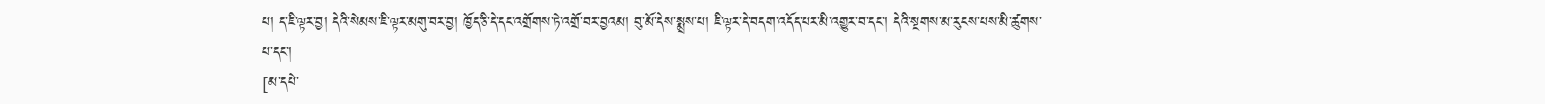པ། ད་ཇི་ལྟར་བྱ། དེའི་སེམས་ཇི་ལྟར་མགུ་བར་བྱ། ཁྱོད་ཅི་དེ་དང་འགྲོགས་ཏེ་འགྲོ་བར་བྱའམ། བུ་མོ་དེས་སྨྲས་པ། ཇི་ལྟར་དེ་བདག་འདོད་པར་མི་འགྱུར་བ་དང་། དེའི་སྔགས་མ་རུངས་པས་མི་ཚུགས་པ་དང་།
[མ་དཔེ་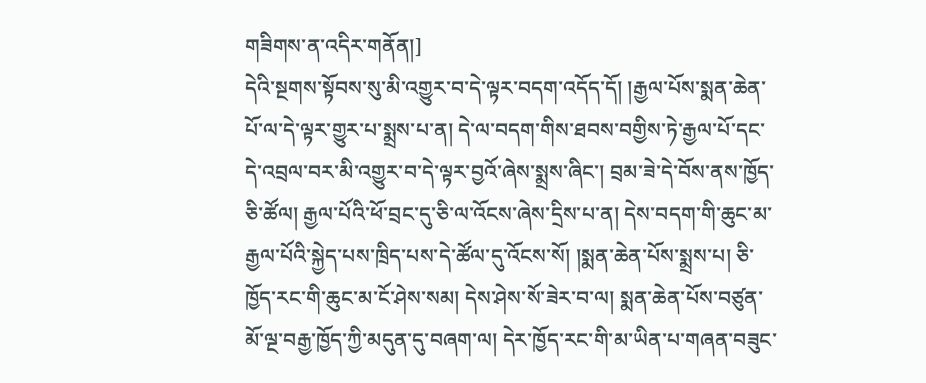གཟིགས་ན་འདིར་གནོན།]
དེའི་སྔགས་སྟོབས་སུ་མི་འགྱུར་བ་དེ་ལྟར་བདག་འདོད་དོ། །རྒྱལ་པོས་སྨན་ཆེན་པོ་ལ་དེ་ལྟར་གྱུར་པ་སྨྲས་པ་ན། དེ་ལ་བདག་གིས་ཐབས་བགྱིས་ཏེ་རྒྱལ་པོ་དང་དེ་འབྲལ་བར་མི་འགྱུར་བ་དེ་ལྟར་བྱའོ་ཞེས་སྨྲས་ཞིང་། བྲམ་ཟེ་དེ་བོས་ནས་ཁྱོད་ཅི་ཚོལ། རྒྱལ་པོའི་ཕོ་བྲང་དུ་ཅི་ལ་འོངས་ཞེས་དྲིས་པ་ན། དེས་བདག་གི་ཆུང་མ་རྒྱལ་པོའི་སྐྱེད་པས་ཁྲིད་པས་དེ་ཚོལ་དུ་འོངས་སོ། །སྨན་ཆེན་པོས་སྨྲས་པ། ཅི་ཁྱོད་རང་གི་ཆུང་མ་ངོ་ཤེས་སམ། དེས་ཤེས་སོ་ཟེར་བ་ལ། སྨན་ཆེན་པོས་བཙུན་མོ་ལྔ་བརྒྱ་ཁྱོད་ཀྱི་མདུན་དུ་བཞག་ལ། དེར་ཁྱོད་རང་གི་མ་ཡིན་པ་གཞན་བཟུང་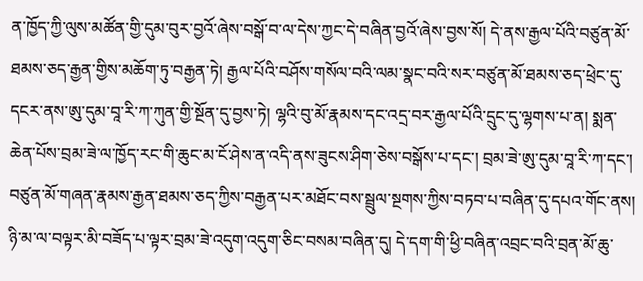ན་ཁྱོད་ཀྱི་ལུས་མཚོན་གྱི་དུམ་བུར་བྱའོ་ཞེས་བསྒོ་བ་ལ་དེས་ཀྱང་དེ་བཞིན་བྱའོ་ཞེས་བྱས་སོ། དེ་ནས་རྒྱལ་པོའི་བཙུན་མོ་ཐམས་ཅད་རྒྱན་གྱིས་མཆོག་ཏུ་བརྒྱན་ཏེ། རྒྱལ་པོའི་བཤོས་གསོལ་བའི་ལམ་སྣང་བའི་སར་བཙུན་མོ་ཐམས་ཅད་ཕྲེང་དུ་དངར་ནས་ཨུ་དུམ་བཱ་རི་ཀ་ཀུན་གྱི་སྔོན་དུ་བྱས་ཏེ། ལྷའི་བུ་མོ་རྣམས་དང་འདྲ་བར་རྒྱལ་པོའི་དྲུང་དུ་ལྷགས་པ་ན། སྨན་ཆེན་པོས་བྲམ་ཟེ་ལ་ཁྱོད་རང་གི་ཆུང་མ་ངོ་ཤེས་ན་འདི་ནས་ཟུངས་ཤིག་ཅེས་བསྒོས་པ་དང་། བྲམ་ཟེ་ཨུ་དུམ་བཱ་རི་ཀ་དང་། བཙུན་མོ་གཞན་རྣམས་རྒྱན་ཐམས་ཅད་ཀྱིས་བརྒྱན་པར་མཐོང་བས་སྦྲུལ་སྔགས་ཀྱིས་བཏབ་པ་བཞིན་དུ་དཔའ་གོང་ནས། ཉི་མ་ལ་བལྟར་མི་བཟོད་པ་ལྟར་བྲམ་ཟེ་འདུག་འདུག་ཅིང་བསམ་བཞིན་དུ། དེ་དག་གི་ཕྱི་བཞིན་འབྲང་བའི་བྲན་མོ་ཆུ་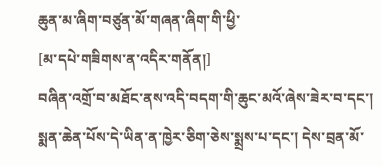ཆུན་མ་ཞིག་བཙུན་མོ་གཞན་ཞིག་གི་ཕྱི་
[མ་དཔེ་གཟིགས་ན་འདིར་གནོན།]
བཞིན་འགྲོ་བ་མཐོང་ནས་འདི་བདག་གི་ཆུང་མའོ་ཞེས་ཟེར་བ་དང་། སྨན་ཆེན་པོས་དེ་ཡིན་ན་ཁྱེར་ཅིག་ཅེས་སྨྲས་པ་དང་། དེས་བྲན་མོ་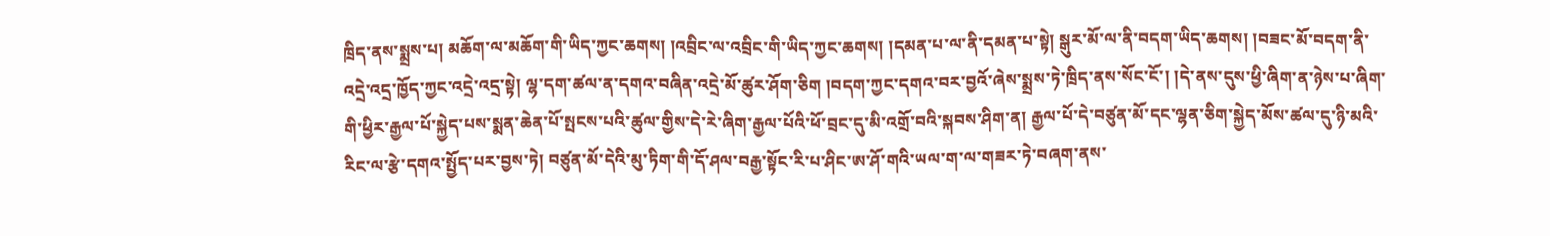ཁྲིད་ནས་སྨྲས་པ། མཆོག་ལ་མཆོག་གི་ཡིད་ཀྱང་ཆགས། །འབྲིང་ལ་འབྲིང་གི་ཡིད་ཀྱང་ཆགས། །དམན་པ་ལ་ནི་དམན་པ་སྟེ། སྒུར་མོ་ལ་ནི་བདག་ཡིད་ཆགས། །བཟང་མོ་བདག་ནི་འདྲེ་འདྲ་ཁྱོད་ཀྱང་འདྲེ་འདྲ་སྟེ། ལྷ་དག་ཚལ་ན་དགའ་བཞིན་འདྲེ་མོ་ཚུར་ཤོག་ཅིག །བདག་ཀྱང་དགའ་བར་བྱའོ་ཞེས་སྨྲས་ཏེ་ཁྲིད་ནས་སོང་ངོ་། །དེ་ནས་དུས་ཕྱི་ཞིག་ན་ཉེས་པ་ཞིག་གི་ཕྱིར་རྒྱལ་པོ་སྐྱེད་པས་སྨན་ཆེན་པོ་སྤངས་པའི་ཚུལ་གྱིས་དེ་རེ་ཞིག་རྒྱལ་པོའི་ཕོ་བྲང་དུ་མི་འགྲོ་བའི་སྐབས་ཤིག་ན། རྒྱལ་པོ་དེ་བཙུན་མོ་དང་ལྷན་ཅིག་སྐྱེད་མོས་ཚལ་དུ་ཉི་མའི་རིང་ལ་རྩེ་དགའ་སྤྱོད་པར་བྱས་ཏེ། བཙུན་མོ་དེའི་མུ་ཏིག་གི་དོ་ཤལ་བརྒྱ་སྟོང་རི་པ་ཤིང་ཨ་ཤོ་གའི་ཡལ་ག་ལ་གཟར་ཏེ་བཞག་ནས་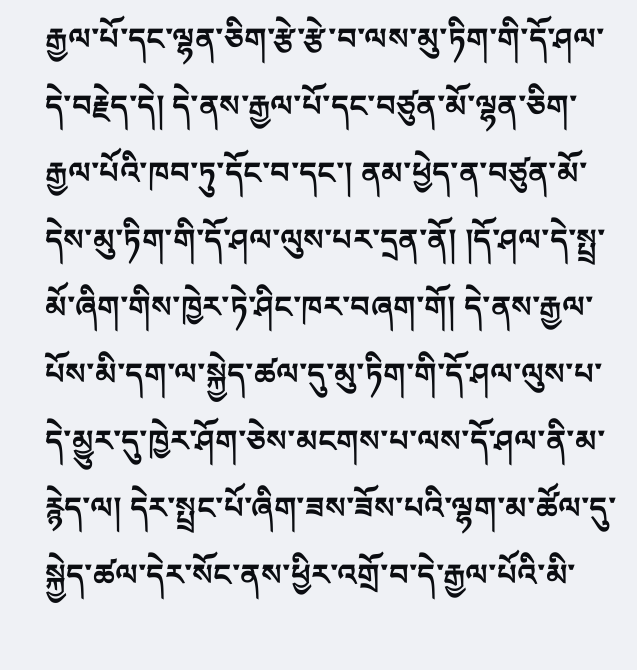རྒྱལ་པོ་དང་ལྷན་ཅིག་རྩེ་རྩེ་བ་ལས་མུ་ཏིག་གི་དོ་ཤལ་དེ་བརྗེད་དེ། དེ་ནས་རྒྱལ་པོ་དང་བཙུན་མོ་ལྷན་ཅིག་རྒྱལ་པོའི་ཁབ་ཏུ་དོང་བ་དང་། ནམ་ཕྱེད་ན་བཙུན་མོ་དེས་མུ་ཏིག་གི་དོ་ཤལ་ལུས་པར་དྲན་ནོ། །དོ་ཤལ་དེ་སྤྲ་མོ་ཞིག་གིས་ཁྱེར་ཏེ་ཤིང་ཁར་བཞག་གོ། དེ་ནས་རྒྱལ་པོས་མི་དག་ལ་སྐྱེད་ཚལ་དུ་མུ་ཏིག་གི་དོ་ཤལ་ལུས་པ་དེ་མྱུར་དུ་ཁྱེར་ཤོག་ཅེས་མངགས་པ་ལས་དོ་ཤལ་ནི་མ་རྙེད་ལ། དེར་སྤྲང་པོ་ཞིག་ཟས་ཟོས་པའི་ལྷག་མ་ཚོལ་དུ་སྐྱེད་ཚལ་དེར་སོང་ནས་ཕྱིར་འགྲོ་བ་དེ་རྒྱལ་པོའི་མི་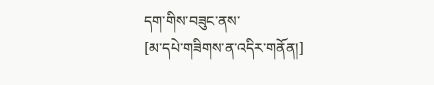དག་གིས་བཟུང་ནས་
[མ་དཔེ་གཟིགས་ན་འདིར་གནོན།]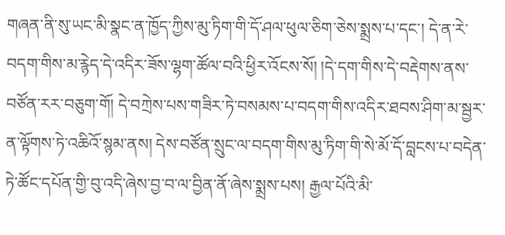གཞན་ནི་སུ་ཡང་མི་སྣང་ན་ཁྱོད་ཀྱིས་མུ་ཏིག་གི་དོ་ཤལ་ཕུལ་ཅིག་ཅེས་སྨྲས་པ་དང་། དེ་ན་རེ་བདག་གིས་མ་རྙེད་དེ་འདིར་ཟོས་ལྷག་ཚོལ་བའི་ཕྱིར་འོངས་སོ། །དེ་དག་གིས་དེ་བརྡེགས་ནས་བཙོན་རར་བཅུག་གོ། དེ་བཀྲེས་པས་གཟིར་ཏེ་བསམས་པ་བདག་གིས་འདིར་ཐབས་ཤིག་མ་སྦྱར་ན་ལྟོགས་ཏེ་འཆིའོ་སྙམ་ནས། དེས་བཙོན་སྲུང་ལ་བདག་གིས་མུ་ཏིག་གི་སེ་མོ་དོ་བླངས་པ་བདེན་ཏེ་ཚོང་དཔོན་གྱི་བུ་འདི་ཞེས་བྱ་བ་ལ་བྱིན་ནོ་ཞེས་སྨྲས་པས། རྒྱལ་པོའི་མི་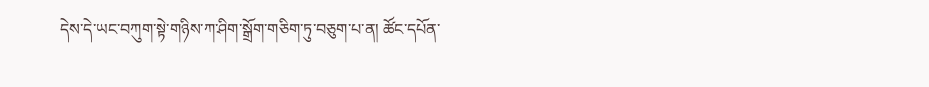དེས་དེ་ཡང་བཀུག་སྟེ་གཉིས་ཀ་ཤིག་སྒྲོག་གཅིག་ཏུ་བཅུག་པ་ན། ཚོང་དཔོན་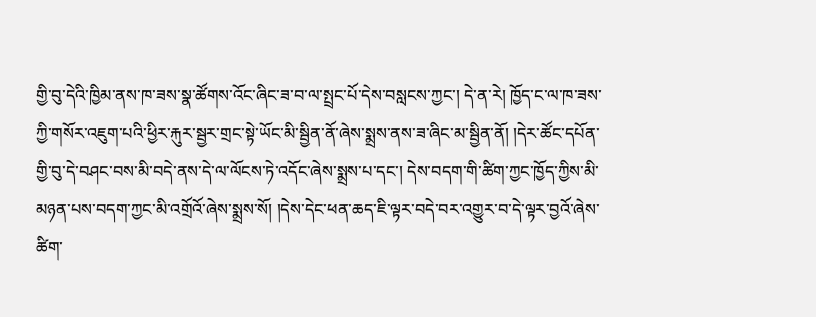གྱི་བུ་དེའི་ཁྱིམ་ནས་ཁ་ཟས་སྣ་ཚོགས་འོང་ཞིང་ཟ་བ་ལ་སྤྲང་པོ་དེས་བསླངས་ཀྱང་། དེ་ན་རེ། ཁྱོད་ང་ལ་ཁ་ཟས་ཀྱི་གསོར་འཇུག་པའི་ཕྱིར་རྐུར་སྦྱར་གྲང་སྟེ་ཡོང་མི་སྦྱིན་ནོ་ཞེས་སྨྲས་ནས་ཟ་ཞིང་མ་སྦྱིན་ནོ། །དེར་ཚོང་དཔོན་གྱི་བུ་དེ་བཤང་བས་མི་བདེ་ནས་དེ་ལ་ལོངས་ཏེ་འདོང་ཞེས་སྨྲས་པ་དང་། དེས་བདག་གི་ཚིག་ཀྱང་ཁྱོད་ཀྱིས་མི་མཉན་པས་བདག་ཀྱང་མི་འགྲོའོ་ཞེས་སྨྲས་སོ། །དེས་དེང་ཕན་ཆད་ཇི་ལྟར་བདེ་བར་འགྱུར་བ་དེ་ལྟར་བྱའོ་ཞེས་ཚིག་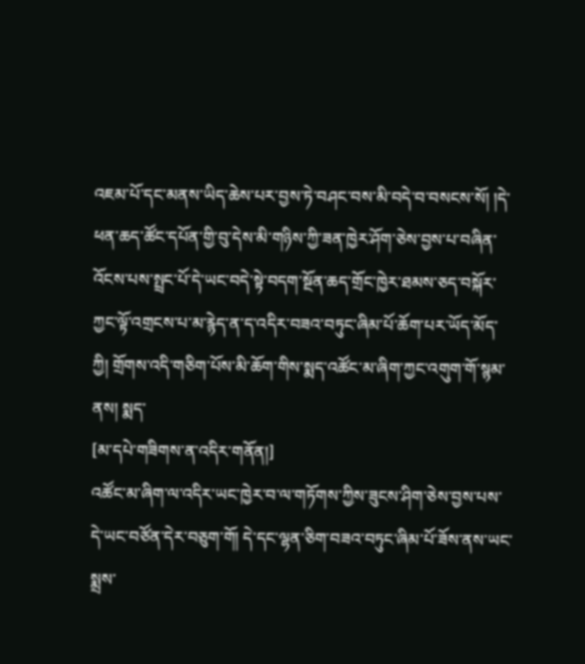འཇམ་པོ་དང་མནས་ཡིད་ཆེས་པར་བྱས་ཏེ་བཤང་བས་མི་བདེ་བ་བསངས་སོ། །དེ་ཕན་ཆད་ཚོང་དཔོན་གྱི་བུ་དེས་མི་གཉིས་ཀྱི་ཟན་ཁྱེར་ཤོག་ཅེས་བྱས་པ་བཞིན་འོངས་པས་སྤྲང་པོ་དེ་ཡང་བདེ་སྟེ་བདག་སྔོན་ཆད་གྲོང་ཁྱེར་ཐམས་ཅད་བསྐོར་ཀྱང་ལྟོ་འགྲངས་པ་མ་རྙེད་ན་ད་འདིར་བཟའ་བཏུང་ཞིམ་པོ་ཆོག་པར་ཡོད་མོད་ཀྱི། གྲོགས་འདི་གཅིག་པོས་མི་ཆོག་གིས་སྨད་འཚོང་མ་ཞིག་ཀྱང་འགུག་གོ་སྙམ་ནས། སྨད་
[མ་དཔེ་གཟིགས་ན་འདིར་གནོན།]
འཚོང་མ་ཞིག་ལ་འདིར་ཡང་ཁྱེར་བ་ལ་གཏོགས་ཀྱིས་ཟུངས་ཤིག་ཅེས་བྱས་པས་དེ་ཡང་བཙོན་དེར་བཅུག་གོ། དེ་དང་ལྷན་ཅིག་བཟའ་བཏུང་ཞིམ་པོ་ཟོས་ནས་ཡང་སྨྲས་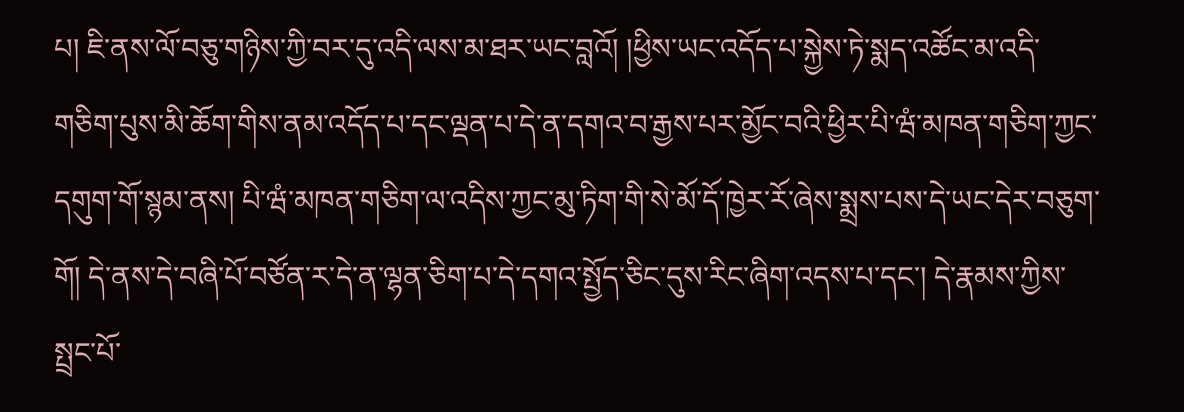པ། ཇི་ནས་ལོ་བཅུ་གཉིས་ཀྱི་བར་དུ་འདི་ལས་མ་ཐར་ཡང་བླའོ། །ཕྱིས་ཡང་འདོད་པ་སྐྱེས་ཏེ་སྨད་འཚོང་མ་འདི་གཅིག་པུས་མི་ཆོག་གིས་ནམ་འདོད་པ་དང་ལྡན་པ་དེ་ན་དགའ་བ་རྒྱས་པར་མྱོང་བའི་ཕྱིར་པི་ཝཾ་མཁན་གཅིག་ཀྱང་དགུག་གོ་སྙམ་ནས། པི་ཝཾ་མཁན་གཅིག་ལ་འདིས་ཀྱང་མུ་ཏིག་གི་སེ་མོ་དོ་ཁྱེར་རོ་ཞེས་སྨྲས་པས་དེ་ཡང་དེར་བཅུག་གོ། དེ་ནས་དེ་བཞི་པོ་བཙོན་ར་དེ་ན་ལྷན་ཅིག་པ་དེ་དགའ་སྤྱོད་ཅིང་དུས་རིང་ཞིག་འདས་པ་དང་། དེ་རྣམས་ཀྱིས་སྤྲང་པོ་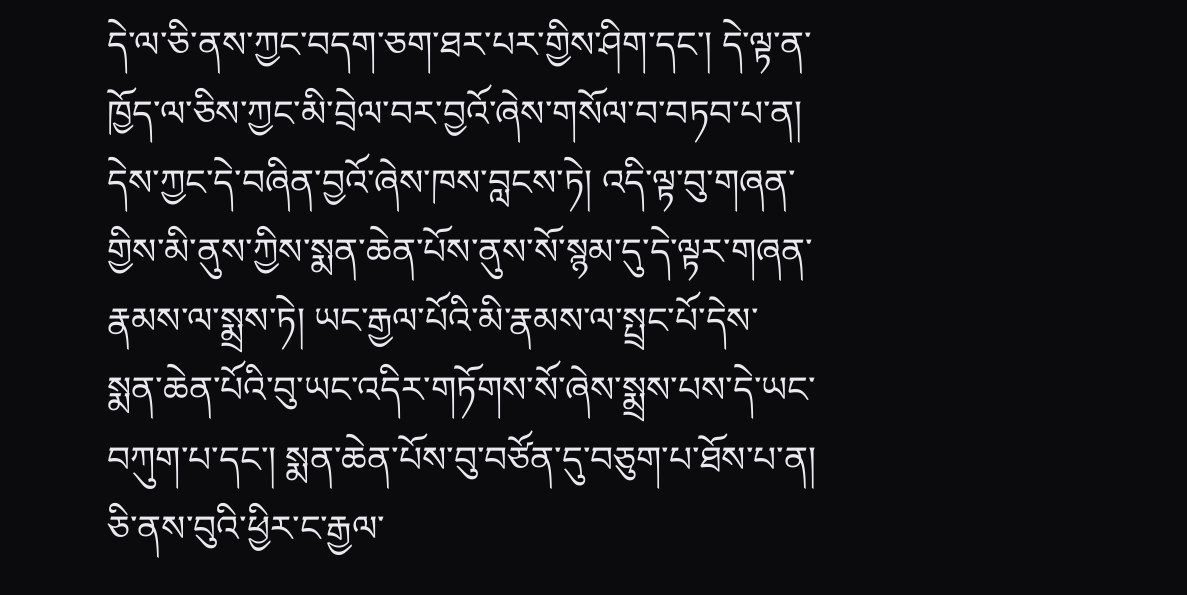དེ་ལ་ཅི་ནས་ཀྱང་བདག་ཅག་ཐར་པར་གྱིས་ཤིག་དང་། དེ་ལྟ་ན་ཁྱོད་ལ་ཅིས་ཀྱང་མི་བྲེལ་བར་བྱའོ་ཞེས་གསོལ་བ་བཏབ་པ་ན། དེས་ཀྱང་དེ་བཞིན་བྱའོ་ཞེས་ཁས་བླངས་ཏེ། འདི་ལྟ་བུ་གཞན་གྱིས་མི་ནུས་ཀྱིས་སྨན་ཆེན་པོས་ནུས་སོ་སྙམ་དུ་དེ་ལྟར་གཞན་རྣམས་ལ་སྨྲས་ཏེ། ཡང་རྒྱལ་པོའི་མི་རྣམས་ལ་སྤྲང་པོ་དེས་སྨན་ཆེན་པོའི་བུ་ཡང་འདིར་གཏོགས་སོ་ཞེས་སྨྲས་པས་དེ་ཡང་བཀུག་པ་དང་། སྨན་ཆེན་པོས་བུ་བཙོན་དུ་བཅུག་པ་ཐོས་པ་ན། ཅི་ནས་བུའི་ཕྱིར་ང་རྒྱལ་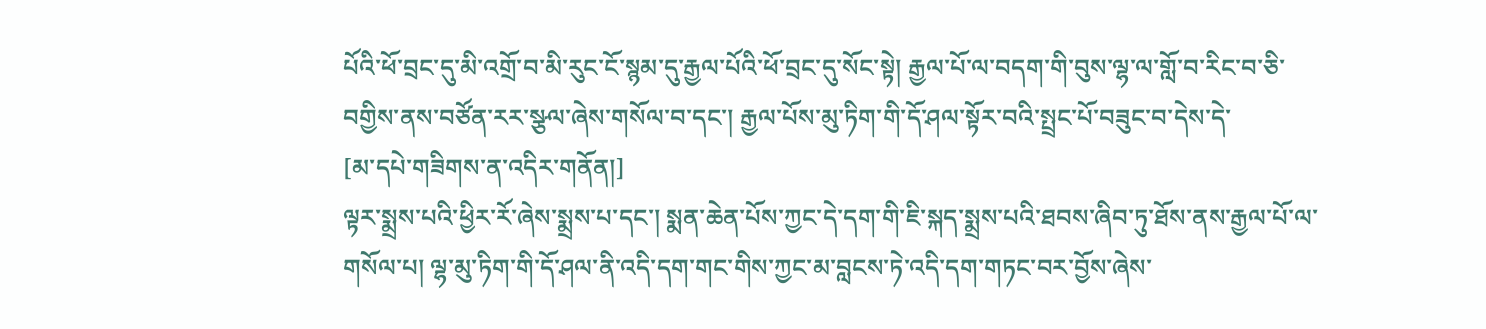པོའི་ཕོ་བྲང་དུ་མི་འགྲོ་བ་མི་རུང་ངོ་སྙམ་དུ་རྒྱལ་པོའི་ཕོ་བྲང་དུ་སོང་སྟེ། རྒྱལ་པོ་ལ་བདག་གི་བུས་ལྷ་ལ་གློ་བ་རིང་བ་ཅི་བགྱིས་ནས་བཙོན་རར་སྩལ་ཞེས་གསོལ་བ་དང་། རྒྱལ་པོས་མུ་ཏིག་གི་དོ་ཤལ་སྟོར་བའི་སྤྲང་པོ་བཟུང་བ་དེས་དེ་
[མ་དཔེ་གཟིགས་ན་འདིར་གནོན།]
ལྟར་སྨྲས་པའི་ཕྱིར་རོ་ཞེས་སྨྲས་པ་དང་། སྨན་ཆེན་པོས་ཀྱང་དེ་དག་གི་ཇི་སྐད་སྨྲས་པའི་ཐབས་ཞིབ་ཏུ་ཐོས་ནས་རྒྱལ་པོ་ལ་གསོལ་པ། ལྷ་མུ་ཏིག་གི་དོ་ཤལ་ནི་འདི་དག་གང་གིས་ཀྱང་མ་བླངས་ཏེ་འདི་དག་གཏང་བར་བྱོས་ཞེས་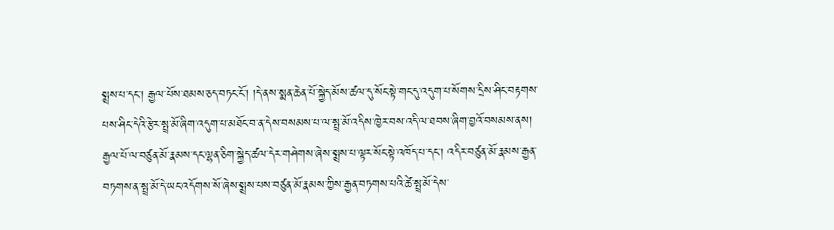སྨྲས་པ་དང་། རྒྱལ་པོས་ཐམས་ཅད་བཏང་ངོ་། །དེ་ནས་སྨན་ཆེན་པོ་སྐྱེད་མོས་ཚལ་དུ་སོང་སྟེ་གང་དུ་འདུག་པ་སོགས་དྲིས་ཤིང་བརྟགས་པས་ཤིང་དེའི་རྩེར་སྤྲ་མོ་ཞིག་འདུག་པ་མཐོང་བ་ན་དེས་བསམས་པ་ལ་སྤྲ་མོ་འདིས་ཁྱེར་བས་འདི་ལ་ཐབས་ཞིག་བྱའོ་བསམས་ནས། རྒྱལ་པོ་ལ་བཙུན་མོ་རྣམས་དང་ལྷན་ཅིག་སྐྱེད་ཚལ་དེར་གཤེགས་ཞེས་སྨྲས་པ་ལྟར་སོང་སྟེ་འཁོད་པ་དང་། འདིར་བཙུན་མོ་རྣམས་རྒྱན་བཏགས་ན་སྤྲ་མོ་དེ་ཡང་འདོགས་སོ་ཞེས་སྨྲས་པས་བཙུན་མོ་རྣམས་ཀྱིས་རྒྱན་བཏགས་པའི་ཚེ་སྤྲ་མོ་དེས་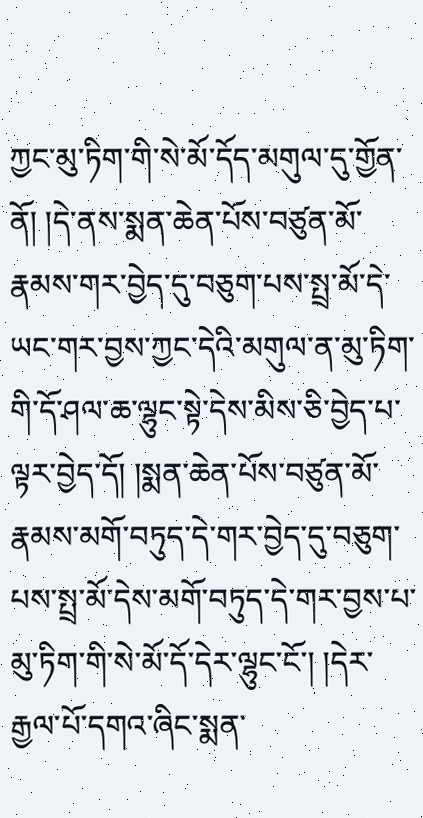ཀྱང་མུ་ཏིག་གི་སེ་མོ་དོད་མགུལ་དུ་གྱོན་ནོ། །དེ་ནས་སྨན་ཆེན་པོས་བཙུན་མོ་རྣམས་གར་བྱེད་དུ་བཅུག་པས་སྤྲ་མོ་དེ་ཡང་གར་བྱས་ཀྱང་དེའི་མགུལ་ན་མུ་ཏིག་གི་དོ་ཤལ་ཆ་ལྷུང་སྟེ་དེས་མིས་ཅི་བྱེད་པ་ལྟར་བྱེད་དོ། །སྨན་ཆེན་པོས་བཙུན་མོ་རྣམས་མགོ་བཏུད་དེ་གར་བྱེད་དུ་བཅུག་པས་སྤྲ་མོ་དེས་མགོ་བཏུད་དེ་གར་བྱས་པ་མུ་ཏིག་གི་སེ་མོ་དོ་དེར་ལྷུང་ངོ་། །དེར་རྒྱལ་པོ་དགའ་ཞིང་སྨན་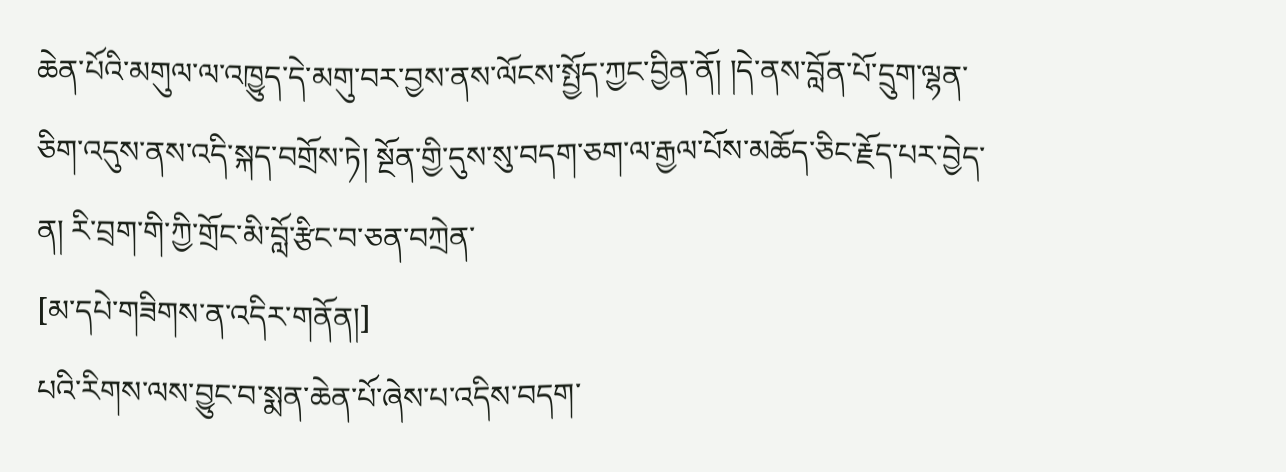ཆེན་པོའི་མགུལ་ལ་འཁྱུད་དེ་མགུ་བར་བྱས་ནས་ལོངས་སྤྱོད་ཀྱང་བྱིན་ནོ། །དེ་ནས་བློན་པོ་དྲུག་ལྷན་ཅིག་འདུས་ནས་འདི་སྐད་བགྲོས་ཏེ། སྔོན་གྱི་དུས་སུ་བདག་ཅག་ལ་རྒྱལ་པོས་མཆོད་ཅིང་རྗོད་པར་བྱེད་ན། རི་བྲག་གི་ཀྱི་གྲོང་མི་བློ་རྩིང་བ་ཅན་བཀྲེན་
[མ་དཔེ་གཟིགས་ན་འདིར་གནོན།]
པའི་རིགས་ལས་བྱུང་བ་སྨན་ཆེན་པོ་ཞེས་པ་འདིས་བདག་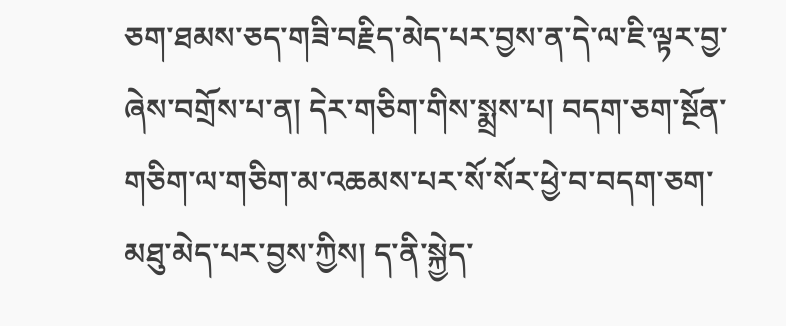ཅག་ཐམས་ཅད་གཟི་བརྗིད་མེད་པར་བྱས་ན་དེ་ལ་ཇི་ལྟར་བྱ་ཞེས་བགྲོས་པ་ན། དེར་གཅིག་གིས་སྨྲས་པ། བདག་ཅག་སྔོན་གཅིག་ལ་གཅིག་མ་འཆམས་པར་སོ་སོར་ཕྱེ་བ་བདག་ཅག་མཐུ་མེད་པར་བྱས་ཀྱིས། ད་ནི་སྐྱེད་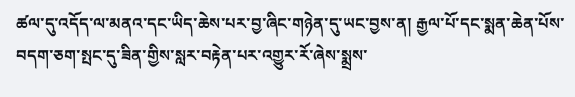ཚལ་དུ་འདོད་ལ་མནའ་དང་ཡིད་ཆེས་པར་བྱ་ཞིང་གཉེན་དུ་ཡང་བྱས་ན། རྒྱལ་པོ་དང་སྨན་ཆེན་པོས་བདག་ཅག་སྤང་དུ་ཟིན་གྱིས་སླར་བརྟེན་པར་འགྱུར་རོ་ཞེས་སྨྲས་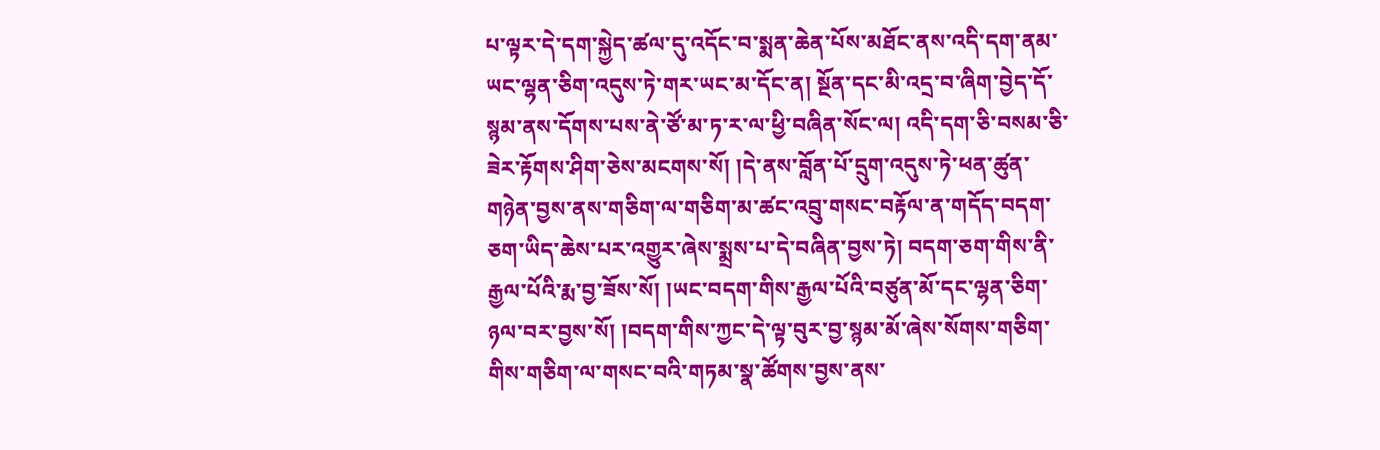པ་ལྟར་དེ་དག་སྐྱེད་ཚལ་དུ་འདོང་བ་སྨན་ཆེན་པོས་མཐོང་ནས་འདི་དག་ནམ་ཡང་ལྷན་ཅིག་འདུས་ཏེ་གར་ཡང་མ་དོང་ན། སྔོན་དང་མི་འདྲ་བ་ཞིག་བྱེད་དོ་སྙམ་ནས་དོགས་པས་ནེ་ཙོ་མ་ཏ་ར་ལ་ཕྱི་བཞིན་སོང་ལ། འདི་དག་ཅི་བསམ་ཅི་ཟེར་རྟོགས་ཤིག་ཅེས་མངགས་སོ། །དེ་ནས་བློན་པོ་དྲུག་འདུས་ཏེ་ཕན་ཚུན་གཉེན་བྱས་ནས་གཅིག་ལ་གཅིག་མ་ཚང་འབྲུ་གསང་བརྟོལ་ན་གདོད་བདག་ཅག་ཡིད་ཆེས་པར་འགྱུར་ཞེས་སྨྲས་པ་དེ་བཞིན་བྱས་ཏེ། བདག་ཅག་གིས་ནི་རྒྱལ་པོའི་རྨ་བྱ་ཟོས་སོ། །ཡང་བདག་གིས་རྒྱལ་པོའི་བཙུན་མོ་དང་ལྷན་ཅིག་ཉལ་བར་བྱས་སོ། །བདག་གིས་ཀྱང་དེ་ལྟ་བུར་བྱ་སྙམ་མོ་ཞེས་སོགས་གཅིག་གིས་གཅིག་ལ་གསང་བའི་གཏམ་སྣ་ཚོགས་བྱས་ནས་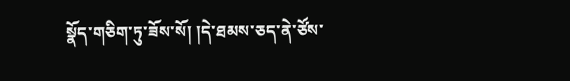སྣོད་གཅིག་ཏུ་ཟོས་སོ། །དེ་ཐམས་ཅད་ནེ་ཙོས་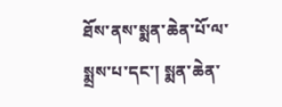ཐོས་ནས་སྨན་ཆེན་པོ་ལ་སྨྲས་པ་དང་། སྨན་ཆེན་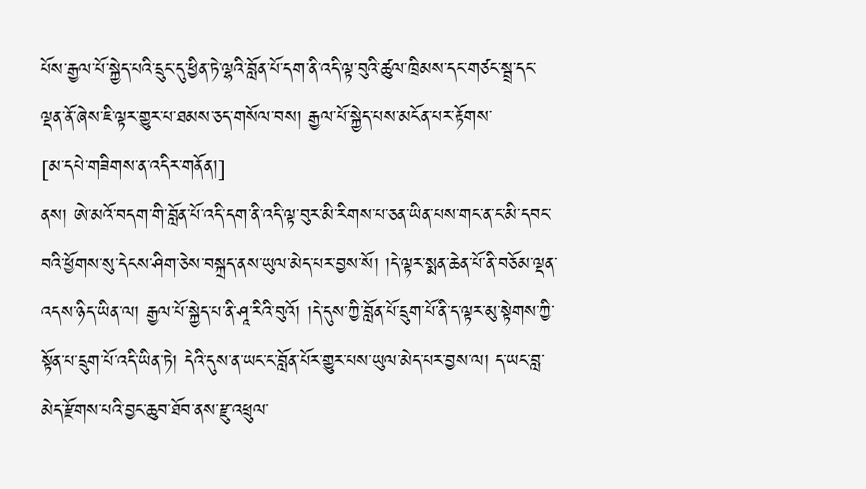པོས་རྒྱལ་པོ་སྐྱེད་པའི་དྲུང་དུ་ཕྱིན་ཏེ་ལྷའི་བློན་པོ་དག་ནི་འདི་ལྟ་བུའི་ཚུལ་ཁྲིམས་དང་གཙང་སྦྲ་དང་ལྡན་ནོ་ཞེས་ཇི་ལྟར་གྱུར་པ་ཐམས་ཅད་གསོལ་བས། རྒྱལ་པོ་སྐྱེད་པས་མངོན་པར་རྟོགས་
[མ་དཔེ་གཟིགས་ན་འདིར་གནོན།]
ནས། ཨེ་མའོ་བདག་གི་བློན་པོ་འདི་དག་ནི་འདི་ལྟ་བུར་མི་རིགས་པ་ཅན་ཡིན་པས་གང་ན་ང་མི་དབང་བའི་ཕྱོགས་སུ་དེངས་ཤིག་ཅེས་བསྐྲད་ནས་ཡུལ་མེད་པར་བྱས་སོ། །དེ་ལྟར་སྨན་ཆེན་པོ་ནི་བཅོམ་ལྡན་འདས་ཉིད་ཡིན་ལ། རྒྱལ་པོ་སྐྱེད་པ་ནི་ཤཱ་རིའི་བུའོ། །དེ་དུས་ཀྱི་བློན་པོ་དྲུག་པོ་ནི་ད་ལྟར་མུ་སྟེགས་ཀྱི་སྟོན་པ་དྲུག་པོ་འདི་ཡིན་ཏེ། དེའི་དུས་ན་ཡང་ང་བློན་པོར་གྱུར་པས་ཡུལ་མེད་པར་བྱས་ལ། ད་ཡང་བླ་མེད་རྫོགས་པའི་བྱང་ཆུབ་ཐོབ་ནས་རྫུ་འཕྲུལ་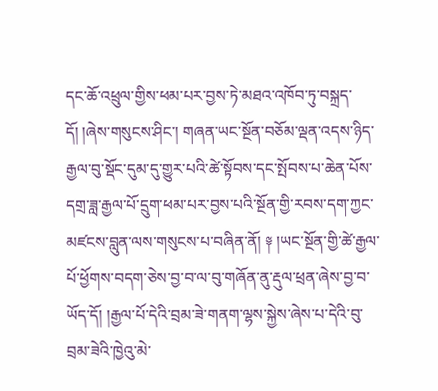དང་ཆོ་འཕྲུལ་གྱིས་ཕམ་པར་བྱས་ཏེ་མཐའ་འཁོབ་ཏུ་བསྐྲད་དོ། །ཞེས་གསུངས་ཤིང་། གཞན་ཡང་སྔོན་བཅོམ་ལྡན་འདས་ཉིད་རྒྱལ་བུ་སྡོང་དུམ་དུ་གྱུར་པའི་ཚེ་སྟོབས་དང་སྤོབས་པ་ཆེན་པོས་དགྲ་ཟླ་རྒྱལ་པོ་དྲུག་ཕམ་པར་བྱས་པའི་སྔོན་གྱི་རབས་དག་ཀྱང་མཛངས་བླུན་ལས་གསུངས་པ་བཞིན་ནོ། ༈ །ཡང་སྔོན་གྱི་ཚེ་རྒྱལ་པོ་ཕྱོགས་བདག་ཅེས་བྱ་བ་ལ་བུ་གཞོན་ནུ་རྡུལ་ཕྲན་ཞེས་བྱ་བ་ཡོད་དོ། །རྒྱལ་པོ་དེའི་བྲམ་ཟེ་གནག་ལྷས་སྐྱེས་ཞེས་པ་དེའི་བུ་བྲམ་ཟེའི་ཁྱེའུ་མེ་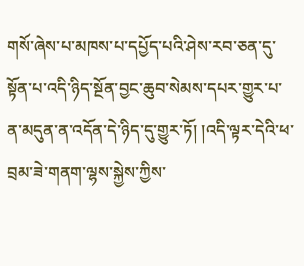གསོ་ཞེས་པ་མཁས་པ་དཔྱོད་པའི་ཤེས་རབ་ཅན་དུ་སྟོན་པ་འདི་ཉིད་སྔོན་བྱང་ཆུབ་སེམས་དཔར་གྱུར་པ་ན་མདུན་ན་འདོན་དེ་ཉིད་དུ་གྱུར་ཏོ། །འདི་ལྟར་དེའི་ཕ་བྲམ་ཟེ་གནག་ལྷས་སྐྱེས་ཀྱིས་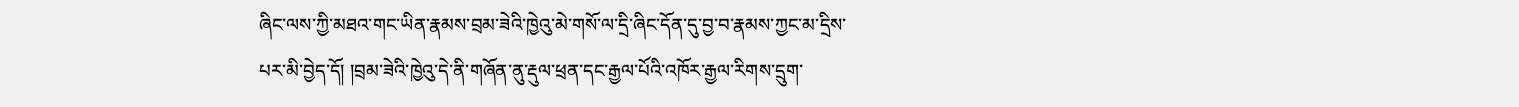ཞིང་ལས་ཀྱི་མཐའ་གང་ཡིན་རྣམས་བྲམ་ཟེའི་ཁྱེའུ་མེ་གསོ་ལ་དྲི་ཞིང་དོན་དུ་བྱ་བ་རྣམས་ཀྱང་མ་དྲིས་པར་མི་བྱེད་དོ། །བྲམ་ཟེའི་ཁྱེའུ་དེ་ནི་གཞོན་ནུ་རྡུལ་ཕྲན་དང་རྒྱལ་པོའི་འཁོར་རྒྱལ་རིགས་དྲུག་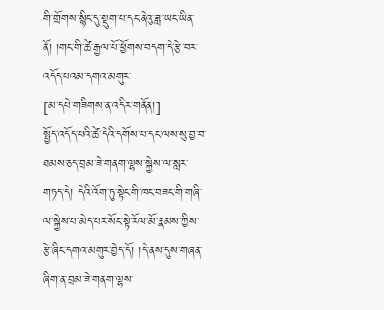གི་གྲོགས་སྙིང་དུ་སྡུག་པ་དང་ནེའུ་ཟླ་ཡང་ཡིན་ནོ། །གང་གི་ཚེ་རྒྱལ་པོ་ཕྱོགས་བདག་དེ་རྩེ་བར་འདོད་པའམ་དགའ་མགུར་
[མ་དཔེ་གཟིགས་ན་འདིར་གནོན།]
སྤྱོད་འདོད་པའི་ཚེ་དེའི་དགོས་པ་དང་ལས་སུ་བྱ་བ་ཐམས་ཅད་བྲམ་ཟེ་གནག་ལྷས་སྐྱེས་ལ་སླར་གཏད་དེ། དེའི་འོག་ཏུ་སྟེང་གི་ཁང་བཟང་གི་གཞི་ལ་སྐྱེས་པ་མེད་པར་སོང་སྟེ་རོལ་མོ་རྣམས་ཀྱིས་རྩེ་ཞིང་དགའ་མགུར་བྱེད་དོ། །དེ་ནས་དུས་གཞན་ཞིག་ན་བྲམ་ཟེ་གནག་ལྷས་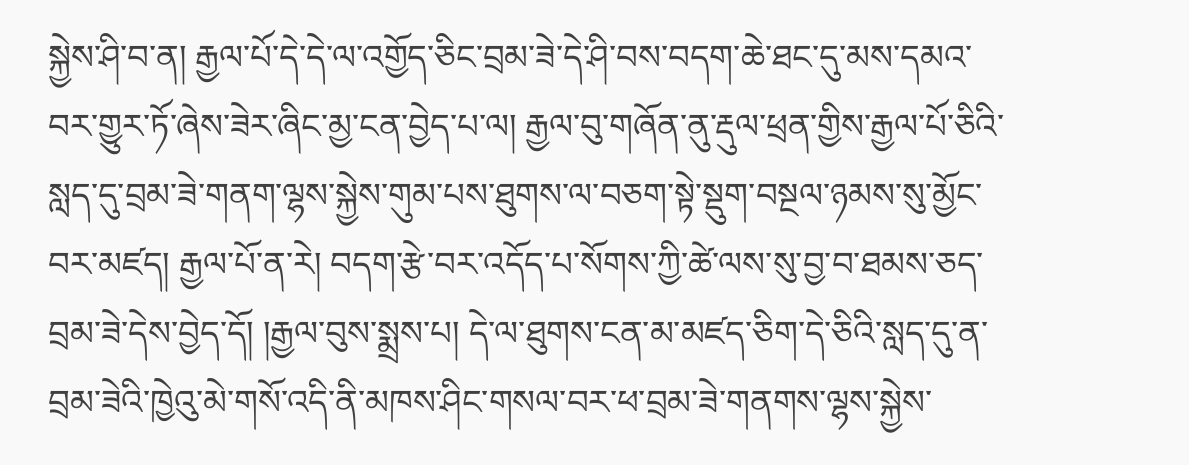སྐྱེས་ཤི་བ་ན། རྒྱལ་པོ་དེ་དེ་ལ་འགྱོད་ཅིང་བྲམ་ཟེ་དེ་ཤི་བས་བདག་ཆེ་ཐང་དུ་མས་དམའ་བར་གྱུར་ཏོ་ཞེས་ཟེར་ཞིང་མྱ་ངན་བྱེད་པ་ལ། རྒྱལ་བུ་གཞོན་ནུ་རྡུལ་ཕྲན་གྱིས་རྒྱལ་པོ་ཅིའི་སླད་དུ་བྲམ་ཟེ་གནག་ལྷས་སྐྱེས་གུམ་པས་ཐུགས་ལ་བཅག་སྟེ་སྡུག་བསྔལ་ཉམས་སུ་མྱོང་བར་མཛད། རྒྱལ་པོ་ན་རེ། བདག་རྩེ་བར་འདོད་པ་སོགས་ཀྱི་ཚེ་ལས་སུ་བྱ་བ་ཐམས་ཅད་བྲམ་ཟེ་དེས་བྱེད་དོ། །རྒྱལ་བུས་སྨྲས་པ། དེ་ལ་ཐུགས་ངན་མ་མཛད་ཅིག་དེ་ཅིའི་སླད་དུ་ན་བྲམ་ཟེའི་ཁྱེའུ་མེ་གསོ་འདི་ནི་མཁས་ཤིང་གསལ་བར་ཕ་བྲམ་ཟེ་གནགས་ལྷས་སྐྱེས་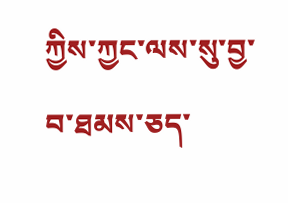ཀྱིས་ཀྱང་ལས་སུ་བྱ་བ་ཐམས་ཅད་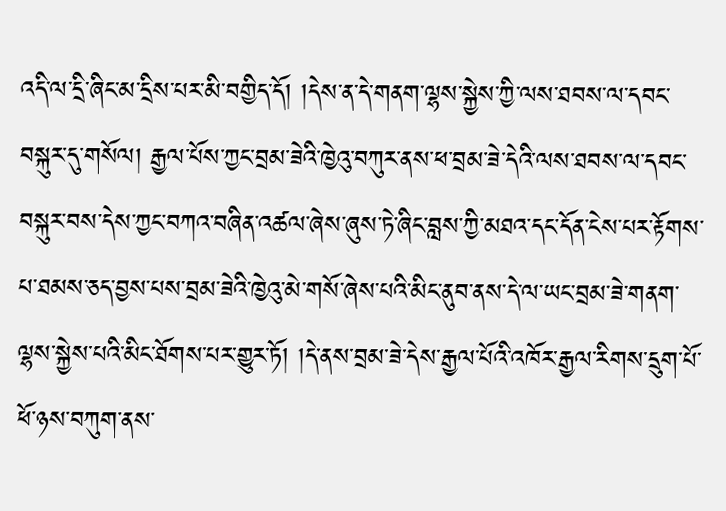འདི་ལ་དྲི་ཞིང་མ་དྲིས་པར་མི་བགྱིད་དོ། །དེས་ན་དེ་གནག་ལྷས་སྐྱེས་ཀྱི་ལས་ཐབས་ལ་དབང་བསྐུར་དུ་གསོལ། རྒྱལ་པོས་ཀྱང་བྲམ་ཟེའི་ཁྱེའུ་བཀུར་ནས་ཕ་བྲམ་ཟེ་དེའི་ལས་ཐབས་ལ་དབང་བསྐུར་བས་དེས་ཀྱང་བཀའ་བཞིན་འཚལ་ཞེས་ཞུས་ཏེ་ཞིང་བླས་ཀྱི་མཐའ་དང་དོན་ངེས་པར་རྟོགས་པ་ཐམས་ཅད་བྱས་པས་བྲམ་ཟེའི་ཁྱེའུ་མེ་གསོ་ཞེས་པའི་མིང་ནུབ་ནས་དེ་ལ་ཡང་བྲམ་ཟེ་གནག་ལྷས་སྐྱེས་པའི་མིང་ཐོགས་པར་གྱུར་ཏོ། །དེ་ནས་བྲམ་ཟེ་དེས་རྒྱལ་པོའི་འཁོར་རྒྱལ་རིགས་དྲུག་པོ་ཕོ་ཉས་བཀུག་ནས་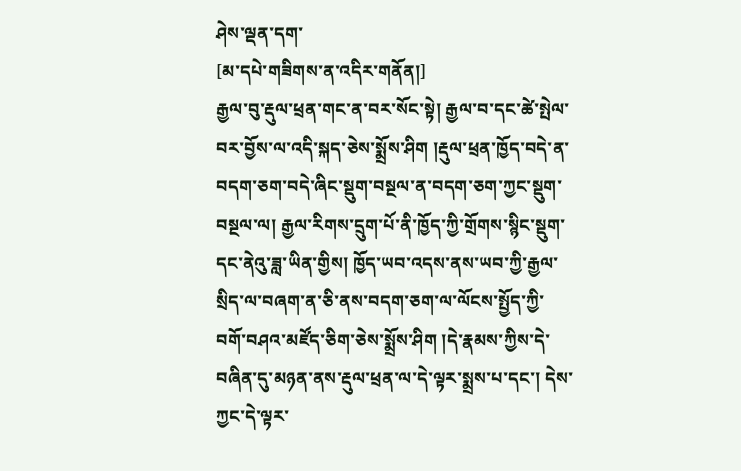ཤེས་ལྡན་དག་
[མ་དཔེ་གཟིགས་ན་འདིར་གནོན།]
རྒྱལ་བུ་རྡུལ་ཕྲན་གང་ན་བར་སོང་སྟེ། རྒྱལ་བ་དང་ཚེ་སྤེལ་བར་བྱོས་ལ་འདི་སྐད་ཅེས་སྨྲོས་ཤིག །རྡུལ་ཕྲན་ཁྱོད་བདེ་ན་བདག་ཅག་བདེ་ཞིང་སྡུག་བསྔལ་ན་བདག་ཅག་ཀྱང་སྡུག་བསྔལ་ལ། རྒྱལ་རིགས་དྲུག་པོ་ནི་ཁྱོད་ཀྱི་གྲོགས་སྙིང་སྡུག་དང་ནེའུ་ཟླ་ཡིན་གྱིས། ཁྱོད་ཡབ་འདས་ནས་ཡབ་ཀྱི་རྒྱལ་སྲིད་ལ་བཞག་ན་ཅི་ནས་བདག་ཅག་ལ་ལོངས་སྤྱོད་ཀྱི་བགོ་བཤའ་མཛོད་ཅིག་ཅེས་སྨྲོས་ཤིག །དེ་རྣམས་ཀྱིས་དེ་བཞིན་དུ་མཉན་ནས་རྡུལ་ཕྲན་ལ་དེ་ལྟར་སྨྲས་པ་དང་། དེས་ཀྱང་དེ་ལྟར་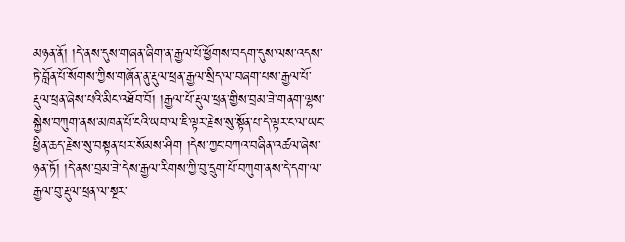མཉན་ནོ། །དེ་ནས་དུས་གཞན་ཞིག་ན་རྒྱལ་པོ་ཕྱོགས་བདག་དུས་ལས་འདས་ཏེ་བློན་པོ་སོགས་ཀྱིས་གཞོན་ནུ་རྡུལ་ཕྲན་རྒྱལ་སྲིད་ལ་བཞག་པས་རྒྱལ་པོ་རྡུལ་ཕྲན་ཞེས་པའི་མིང་འཐོབ་བོ། །རྒྱལ་པོ་རྡུལ་ཕྲན་གྱིས་བྲམ་ཟེ་གནག་ལྷས་སྐྱེས་བཀུག་ནས་མཁན་པོ་ངའི་ཡབ་ལ་ཇི་ལྟར་རྗེས་སུ་སྟོན་པ་དེ་ལྟར་ང་ལ་ཡང་ཕྱིན་ཆད་རྗེས་སུ་བསྟན་པར་སོམས་ཤིག །དེས་ཀྱང་བཀའ་བཞིན་འཚལ་ཞེས་ཉན་ཏོ། །དེ་ནས་བྲམ་ཟེ་དེས་རྒྱལ་རིགས་ཀྱི་བུ་དྲུག་པོ་བཀུག་ནས་དེ་དག་ལ་རྒྱལ་བུ་རྡུལ་ཕྲན་ལ་སྔར་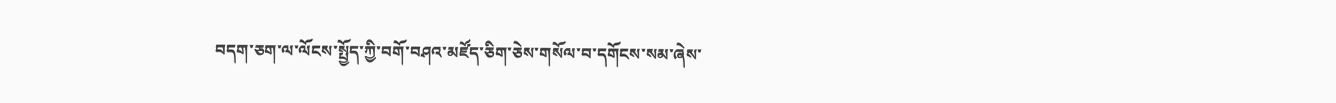བདག་ཅག་ལ་ལོངས་སྤྱོད་ཀྱི་བགོ་བཤའ་མཛོད་ཅིག་ཅེས་གསོལ་བ་དགོངས་སམ་ཞེས་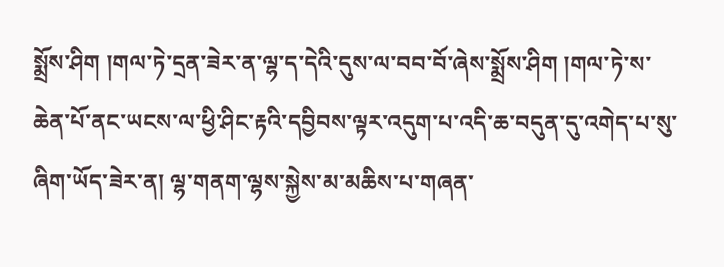སྨྲོས་ཤིག །གལ་ཏེ་དྲན་ཟེར་ན་ལྷ་ད་དེའི་དུས་ལ་བབ་བོ་ཞེས་སྨྲོས་ཤིག །གལ་ཏེ་ས་ཆེན་པོ་ནང་ཡངས་ལ་ཕྱི་ཤིང་རྟའི་དབྱིབས་ལྟར་འདུག་པ་འདི་ཆ་བདུན་དུ་འགེད་པ་སུ་ཞིག་ཡོད་ཟེར་ན། ལྷ་གནག་ལྷས་སྐྱེས་མ་མཆིས་པ་གཞན་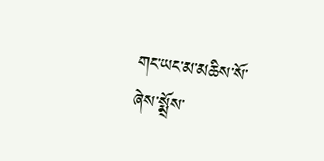གང་ཡང་མ་མཆིས་སོ་ཞེས་སྨྲོས་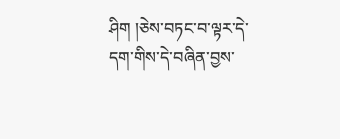ཤིག །ཅེས་བཏང་བ་ལྟར་དེ་དག་གིས་དེ་བཞིན་བྱས་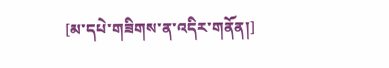[མ་དཔེ་གཟིགས་ན་འདིར་གནོན།]